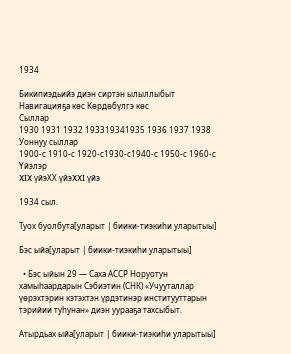1934

Бикипиэдьийэ диэн сиртэн ылыллыбыт
Навигацияҕа көс Көрдөбүлгэ көс
Сыллар
1930 1931 1932 193319341935 1936 1937 1938
Уоннуу сыллар
1900-с 1910-с 1920-с1930-с1940-с 1950-с 1960-с
Үйэлэр
XIX үйэXX үйэXXI үйэ

1934 сыл.

Туох буолбута[уларыт | биики-тиэкиһи уларытыы]

Бэс ыйа[уларыт | биики-тиэкиһи уларытыы]

  • Бэс ыйын 29 — Саха АССР Норуотун хамыһаардарын Сэбиэтин (СНК) «Учууталлар үөрэхтэрин кэтэхтэн үрдэтинэр институуттарын тэрийии туһунан» диэн уурааҕа тахсыбыт.

Атырдьах ыйа[уларыт | биики-тиэкиһи уларытыы]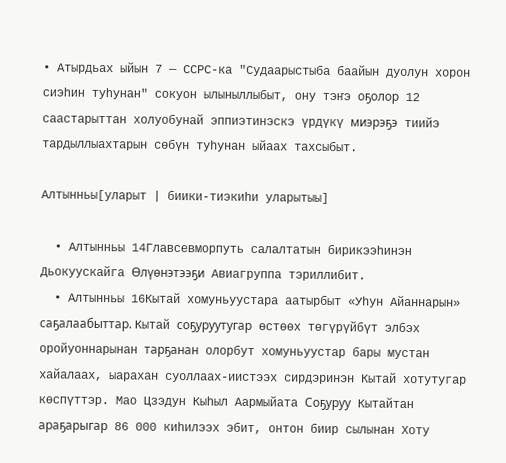• Атырдьах ыйын 7 — ССРС-ка "Судаарыстыба баайын дуолун хорон сиэһин туһунан" сокуон ылыныллыбыт, ону тэҥэ оҕолор 12 саастарыттан холуобунай эппиэтинэскэ үрдүкү миэрэҕэ тиийэ тардыллыахтарын сөбүн туһунан ыйаах тахсыбыт.

Алтынньы[уларыт | биики-тиэкиһи уларытыы]

  • Алтынньы 14Главсевморпуть салалтатын бирикээһинэн Дьокуускайга Өлүөнэтээҕи Авиагруппа тэриллибит.
  • Алтынньы 16Кытай хомуньуустара аатырбыт «Уһун Айаннарын» саҕалаабыттар. Кытай соҕуруутугар өстөөх төгүрүйбүт элбэх оройуоннарынан тарҕанан олорбут хомуньуустар бары мустан хайалаах, ыарахан суоллаах-иистээх сирдэринэн Кытай хотутугар көспүттэр. Мао Цзэдун Кыһыл Аармыйата Соҕуруу Кытайтан араҕарыгар 86 000 киһилээх эбит, онтон биир сылынан Хоту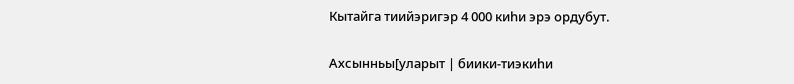Кытайга тиийэригэр 4 000 киһи эрэ ордубут.

Ахсынньы[уларыт | биики-тиэкиһи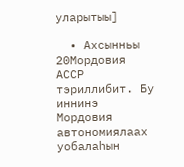уларытыы]

  • Ахсынньы 20Мордовия АССР тэриллибит. Бу иннинэ Мордовия автономиялаах уобалаһын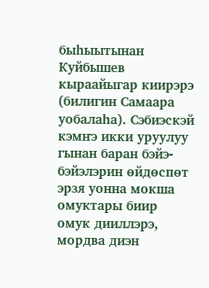быһыытынан Куйбышев кыраайыгар киирэрэ (билигин Самаара уобалаһа). Сэбиэскэй кэмҥэ икки уруулуу гынан баран бэйэ-бэйэлэрин өйдөспөт эрзя уонна мокша омуктары биир омук дииллэрэ, мордва диэн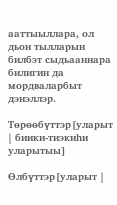ааттыыллара, ол дьон тылларын билбэт сыдьааннара билигин да мордваларбыт дэнэллэр.

Төрөөбүттэр[уларыт | биики-тиэкиһи уларытыы]

Өлбүттэр[уларыт |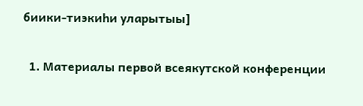биики-тиэкиһи уларытыы]

  1. Материалы первой всеякутской конференции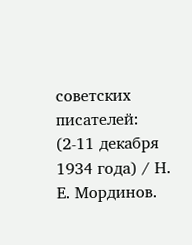советских писателей: (2-11 декабря 1934 года) / Н. Е. Мординов.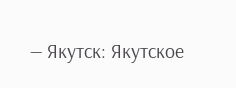— Якутск: Якутское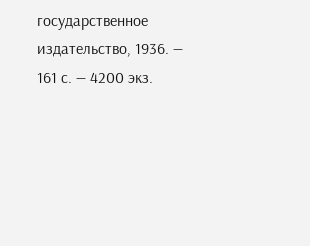государственное издательство, 1936. — 161 с. — 4200 экз.